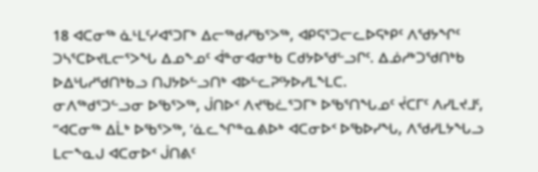18 ᐊᑕᓂᖅ ᓈᒻᒪᑦᓯᐊᕐᑐᒥᒃ ᐃᓕᖅᑯᓯᖃᕐᐳᖅ, ᐊᑭᕋᕐᑐᓕᓚᐅᕋᒃᑭᑦ ᐱᖁᔭᖏᑦ ᑐᓴᕐᑕᐅᔪᒪᓕᕐᐳᖓ ᐃᓄᖕᓄᑦ ᐋᓐᓂᐊᓂᒃᑲ ᑕᑯᔭᐅᖁᓪᓗᒋᑦ. ᐃᓅᓱᒃᑐᖁᑎᒃᑲ ᐅᐃᒡᒐᓱᖁᑎᒃᑲᓗ ᑎᒍᔭᐅᓪᓗᑎᒃ ᐊᐅᓪᓚᕈᑦᔭᐅᓯᒪᖕᒪᑕ.
ᓂᐱᖅᑯᕐᑐᓪᓗᓂ ᐅᖃᕐᐳᖅ, ᒎᑎᐅᑉ ᐱᔪᖃᓛᕐᑐᒥᒃ ᐅᖃᕐᑎᖓᓄᑦ ᔫᑕᒥᑦ ᐱᓯᒪᔪᒧᑦ, “ᐊᑕᓂᖅ ᐃᒫᒃ ᐅᖃᕐᐳᖅ, ‘ᓈᓚᖏᓐᓇᕕᐅᒃ ᐊᑕᓂᐅᑉ ᐅᖃᐅᓯᖓ, ᐱᖁᓯᒪᔭᖓᓗ ᒪᓕᖕᓇᒍ ᐊᑕᓂᐅᑉ ᒎᑎᕕᑦ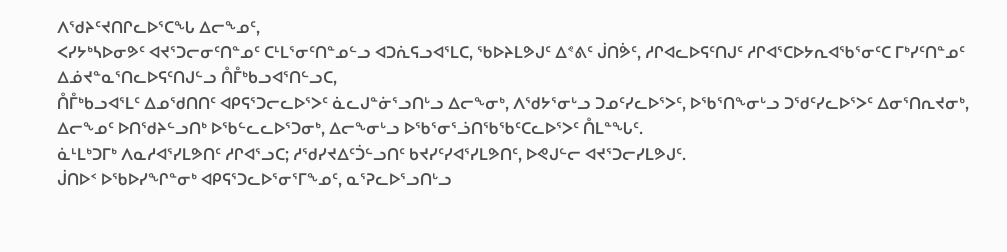ᐱᖁᔨᑦᔪᑎᒋᓚᐅᕐᑕᖓ ᐃᓕᖕᓄᑦ,
ᐸᓯᔭᒃᓴᐅᓂᕗᑦ ᐊᔪᕐᑐᓕᓂᑦᑎᓐᓄᑦ ᑕᒻᒪᕐᓂᑦᑎᓐᓄᓪᓗ ᐊᑐᕇᕋᓗᐊᕐᒪᑕ, ᖃᐅᔨᒪᕗᒍᑦ ᐃᕝᕕᑦ ᒎᑎᕘᑦ, ᓱᒋᐊᓚᐅᕋᑦᑎᒍᑦ ᓱᒋᐊᕐᑕᐅᔭᕆᐊᖃᕐᓂᑦᑕ ᒥᒃᓯᑦᑎᓐᓄᑦ ᐃᓅᔪᓐᓇᕐᑎᓚᐅᕋᑦᑎᒍᓪᓗ ᑍᒤᒃᑲᓗᐊᕐᑎᓪᓗᑕ,
ᑍᒤᒃᑲᓗᐊᕐᒪᑦ ᐃᓄᖁᑎᑎᑦ ᐊᑭᕋᕐᑐᓕᓚᐅᕐᐳᑦ ᓈᓚᒍᓐᓃᕐᓗᑎᒡᓗ ᐃᓕᖕᓂᒃ, ᐱᖁᔭᕐᓂᒡᓗ ᑐᓄᑦᓯᓚᐅᕐᐳᑦ, ᐅᖃᕐᑎᖕᓂᒡᓗ ᑐᖁᑦᓯᓚᐅᕐᐳᑦ ᐃᓂᕐᑎᕆᔪᓂᒃ, ᐃᓕᖕᓄᑦ ᐅᑎᖁᔨᓪᓗᑎᒃ ᐅᖃᓪᓚᓚᐅᕐᑐᓂᒃ, ᐃᓕᖕᓂᒡᓗ ᐅᖃᕐᓂᕐᓘᑎᖃᖃᑦᑕᓚᐅᕐᐳᑦ ᑍᒪᓐᖓᑦ.
ᓈᒻᒪᒃᑐᒥᒃ ᐱᓇᓱᐊᕐᓯᒪᕗᑎᑦ ᓱᒋᐊᕐᓗᑕ; ᓱᖁᓯᔪᐃᑦᑑᓪᓗᑎᑦ ᑲᔪᓯᑦᓯᐊᕐᓯᒪᕗᑎᑦ, ᐅᕙᒍᓪᓕ ᐊᔪᕐᑐᓕᓯᒪᕗᒍᑦ.
ᒎᑎᐅᑉ ᐅᖃᐅᓯᖏᓐᓂᒃ ᐊᑭᕋᕐᑐᓚᐅᕐᓂᕐᒥᖕᓄᑦ, ᓇᕐᕈᓚᐅᕐᓗᑎᒡᓗ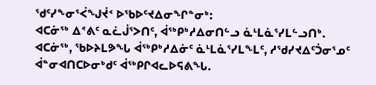ᖁᑦᓯᖕᓂᕐᐹᖑᔫᑉ ᐅᖃᐅᑦᔪᐃᓂᖏᓐᓂᒃ:
ᐊᑕᓃᖅ ᐃᕝᕕᑦ ᓇᓛᒎᕐᐳᑎᑦ, ᐋᖅᑭᒃᓱᐃᓂᑎᓪᓗ ᓈᒻᒪᓈᕐᓯᒪᓪᓗᑎᒃ.
ᐊᑕᓃᖅ, ᖃᐅᔨᒪᕗᖓ ᐋᖅᑭᒃᓱᐃᓃᑦ ᓈᒻᒪᓈᕐᓯᒪᖕᒪᑦ, ᓱᖁᓯᔪᐃᑦᑑᓂᕐᓄᑦ ᐋᓐᓂᐊᑎᑕᐅᓂᒃᑯᑦ ᐋᖅᑭᒋᐊᓚᐅᕋᕕᖓ.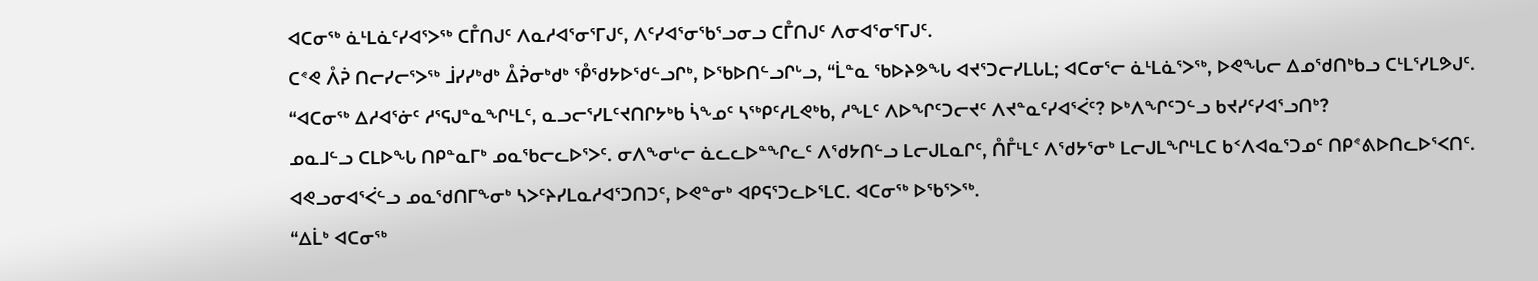ᐊᑕᓂᖅ ᓈᒻᒪᓈᑦᓯᐊᕐᐳᖅ ᑕᒤᑎᒍᑦ ᐱᓇᓱᐊᕐᓂᕐᒥᒍᑦ, ᐱᑦᓯᐊᕐᓂᖃᕐᓗᓂᓗ ᑕᒤᑎᒍᑦ ᐱᓂᐊᕐᓂᕐᒥᒍᑦ.
ᑕᕝᕙ ᐰᕉ ᑎᓕᓯᓕᕐᐳᖅ ᒨᓯᓯᒃᑯᒃ ᐂᕉᓂᒃᑯᒃ ᕾᖁᔭᐅᖁᓪᓗᒋᒃ, ᐅᖃᐅᑎᓪᓗᒋᒡᓗ, “ᒫᓐᓇ ᖃᐅᔨᕗᖓ ᐊᔪᕐᑐᓕᓯᒪᒐᒪ; ᐊᑕᓂᕐᓕ ᓈᒻᒪᓈᕐᐳᖅ, ᐅᕙᖓᓕ ᐃᓄᖁᑎᒃᑲᓗ ᑕᒻᒪᕐᓯᒪᕗᒍᑦ.
“ᐊᑕᓂᖅ ᐃᓱᐊᕐᓃᑦ ᓱᕐᕋᒍᓐᓇᖏᒻᒪᑦ, ᓇᓗᓕᕐᓯᒪᑦᔪᑎᒋᔭᒃᑲ ᓵᖕᓄᑦ ᓴᖅᑭᑦᓱᒪᕙᒃᑲ, ᓱᖕᒪᑦ ᐱᐅᖏᑦᑐᓕᔪᑦ ᐱᔪᓐᓇᑦᓯᐊᕐᐹᑦ? ᐅᒃᐱᖏᑦᑐᓪᓗ ᑲᔪᓯᑦᓯᐊᕐᓗᑎᒃ?
ᓄᓇᒧᓪᓗ ᑕᒪᐅᖓ ᑎᑭᓐᓇᒥᒃ ᓄᓇᖃᓕᓚᐅᕐᐳᑦ. ᓂᐱᖕᓂᒡᓕ ᓈᓚᓚᐅᓐᖏᓚᑦ ᐱᖁᔭᑎᓪᓗ ᒪᓕᒍᒪᓇᒋᑦ, ᑍᒤᒻᒪᑦ ᐱᖁᔭᕐᓂᒃ ᒪᓕᒍᒪᖏᒻᒪᑕ ᑲᑉᐱᐊᓇᕐᑐᓄᑦ ᑎᑭᕝᕕᐅᑎᓚᐅᕐᐸᑎᑦ.
ᐊᕙᓗᓂᐊᕐᐹᓪᓗ ᓄᓇᖁᑎᒥᖕᓂᒃ ᓴᐳᑦᔨᓯᒪᓇᓱᐊᕐᑐᑎᑐᑦ, ᐅᕙᓐᓂᒃ ᐊᑭᕋᕐᑐᓚᐅᕐᒪᑕ. ᐊᑕᓂᖅ ᐅᖃᕐᐳᖅ.
“ᐃᒫᒃ ᐊᑕᓂᖅ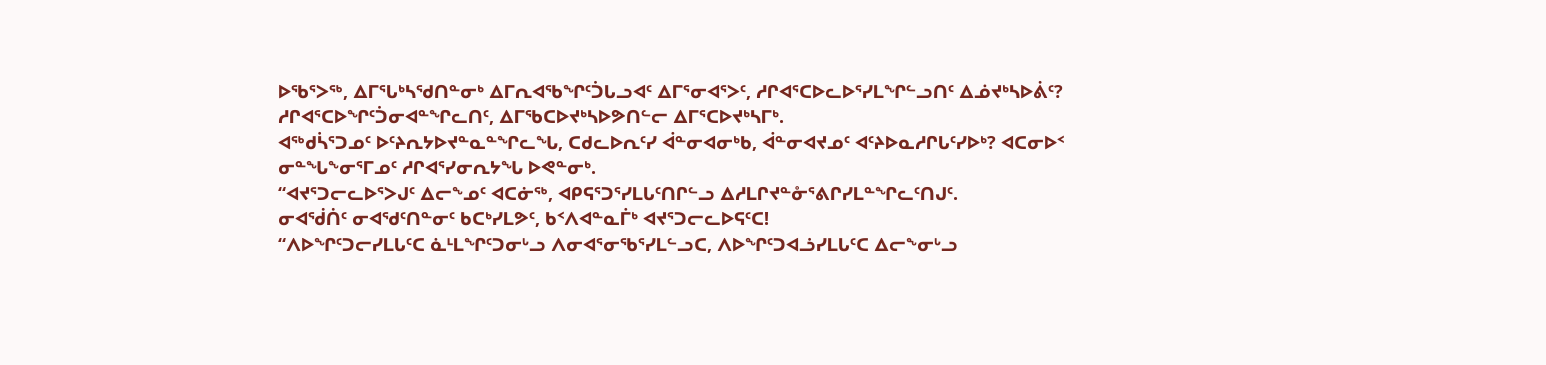ᐅᖃᕐᐳᖅ, ᐃᒥᕐᒐᒃᓴᖁᑎᓐᓂᒃ ᐃᒥᕆᐊᖃᖏᑦᑑᒐᓗᐊᑦ ᐃᒥᕐᓂᐊᕐᐳᑦ, ᓱᒋᐊᕐᑕᐅᓚᐅᕐᓯᒪᖏᓪᓗᑎᑦ ᐃᓅᔪᒃᓴᐅᕖᑦ? ᓱᒋᐊᕐᑕᐅᖏᑦᑑᓂᐊᓐᖏᓚᑎᑦ, ᐃᒥᖃᑕᐅᔪᒃᓴᐅᕗᑎᓪᓕ ᐃᒥᕐᑕᐅᔪᒃᓴᒥᒃ.
ᐊᖅᑯᓵᕐᑐᓄᑦ ᐅᑦᔨᕆᔭᐅᔪᓐᓇᓐᖏᓚᖓ, ᑕᑯᓚᐅᕆᑦᓯ ᐋᓐᓂᐊᓂᒃᑲ, ᐋᓐᓂᐊᔪᓄᑦ ᐊᑦᔨᐅᓇᓱᒋᒐᑦᓯᐅᒃ? ᐊᑕᓂᐅᑉ ᓂᓐᖓᖕᓂᕐᒥᓄᑦ ᓱᒋᐊᕐᓯᓂᕆᔭᖓ ᐅᕙᓐᓂᒃ.
“ᐊᔪᕐᑐᓕᓚᐅᕐᐳᒍᑦ ᐃᓕᖕᓄᑦ ᐊᑕᓃᖅ, ᐊᑭᕋᕐᑐᕐᓯᒪᒐᑦᑎᒋᓪᓗ ᐃᓱᒪᒋᔪᓐᓁᕐᕕᒋᓯᒪᓐᖏᓚᑦᑎᒍᑦ.
ᓂᐊᖂᑏᑦ ᓂᐊᖁᑦᑎᓐᓂᑦ ᑲᑕᒃᓯᒪᕗᑦ, ᑲᑉᐱᐊᓐᓇᒦᒃ ᐊᔪᕐᑐᓕᓚᐅᕋᑦᑕ!
“ᐱᐅᖏᑦᑐᓕᓯᒪᒐᑦᑕ ᓈᒻᒪᖏᑦᑐᓂᒡᓗ ᐱᓂᐊᕐᓂᖃᕐᓯᒪᓪᓗᑕ, ᐱᐅᖏᑦᑐᐊᓘᓯᒪᒐᑦᑕ ᐃᓕᖕᓂᒡᓗ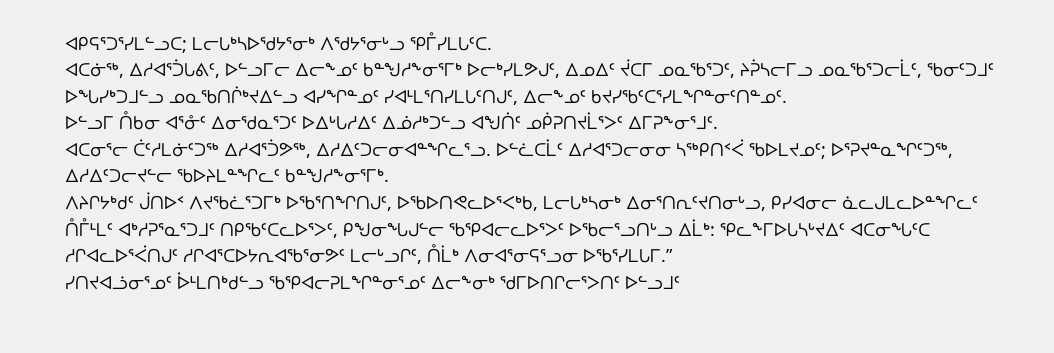ᐊᑭᕋᕐᑐᕐᓯᒪᓪᓗᑕ; ᒪᓕᒐᒃᓴᐅᖁᔭᕐᓂᒃ ᐱᖁᔭᕐᓂᒡᓗ ᕿᒤᓯᒪᒐᑦᑕ.
ᐊᑕᓃᖅ, ᐃᓱᐊᕐᑑᒐᕕᑦ, ᐅᓪᓗᒥᓕ ᐃᓕᖕᓄᑦ ᑲᓐᖑᓱᖕᓂᕐᒥᒃ ᐅᓕᒃᓯᒪᕗᒍᑦ, ᐃᓄᐃᑦ ᔫᑕᒥ ᓄᓇᖃᕐᑐᑦ, ᔨᕉᓴᓕᒥᓗ ᓄᓇᖃᕐᑐᓕᒫᑦ, ᖃᓂᑦᑐᒧᑦ ᐅᖓᓯᒃᑐᒧᓪᓗ ᓄᓇᖃᑎᒌᒃᔪᐃᓪᓗ ᐊᓯᖏᓐᓄᑦ ᓯᐊᒻᒪᕐᑎᓯᒪᒐᑦᑎᒍᑦ, ᐃᓕᖕᓄᑦ ᑲᔪᓯᖃᑦᑕᕐᓯᒪᖏᓐᓂᑦᑎᓐᓄᑦ.
ᐅᓪᓗᒥ ᑍᑲᓂ ᐊᕐᓁᑦ ᐃᓂᖁᓇᕐᑐᑦ ᐅᐃᒡᒐᓱᐃᑦ ᐃᓅᓱᒃᑐᓪᓗ ᐊᖑᑏᑦ ᓄᑮᕈᑎᔪᒫᕐᐳᑦ ᐃᒥᕈᖕᓂᕐᒧᑦ.
ᐊᑕᓂᕐᓕ ᑖᑦᓱᒪᓃᑦᑐᖅ ᐃᓱᐊᕐᑑᕗᖅ, ᐃᓱᐃᑦᑐᓕᓂᐊᓐᖏᓚᕐᓗ. ᐅᓪᓛᑕᒫᑦ ᐃᓱᐊᕐᑐᓕᓂᓂ ᓴᖅᑭᑎᑉᐹ ᖃᐅᒪᔪᓄᑦ; ᐅᕐᕈᔪᓐᓇᖏᑦᑐᖅ, ᐃᓱᐃᑦᑐᓕᔪᓪᓕ ᖃᐅᔨᒪᓐᖏᓚᑦ ᑲᓐᖑᓱᖕᓂᕐᒥᒃ.
ᐱᔨᒋᔭᒃᑯᑦ ᒎᑎᐅᑉ ᐱᔪᖃᓛᕐᑐᒥᒃ ᐅᖃᕐᑎᖏᑎᒍᑦ, ᐅᖃᐅᑎᕙᓚᐅᕐᐸᒃᑲ, ᒪᓕᒐᒃᓴᓂᒃ ᐃᓂᕐᑎᕆᑦᔪᑎᓂᒡᓗ, ᑭᓯᐊᓂᓕ ᓈᓚᒍᒪᓚᐅᓐᖏᓚᑦ ᑍᒤᒻᒪᑦ ᐊᒃᓱᕈᕐᓇᕐᑐᒧᑦ ᑎᑭᖃᑦᑕᓚᐅᕐᐳᑦ, ᑭᖑᓂᖓᒍᓪᓕ ᖃᕿᐊᓕᓚᐅᕐᐳᑦ ᐅᖃᓕᕐᓗᑎᒡᓗ ᐃᒫᒃ: ᕿᓚᖕᒥᐅᒐᓴᒡᔪᐃᑦ ᐊᑕᓂᖓᑦᑕ ᓱᒋᐊᓚᐅᕐᐹᑎᒍᑦ ᓱᒋᐊᕐᑕᐅᔭᕆᐊᖃᕐᓂᕗᑦ ᒪᓕᒡᓗᒋᑦ, ᑍᒫᒃ ᐱᓂᐊᕐᓂᕋᕐᓗᓂ ᐅᖃᕐᓯᒪᒐᒥ.”
ᓯᑎᔪᐊᓘᓂᕐᓄᑦ ᐆᒻᒪᑎᒃᑯᓪᓗ ᖃᕿᐊᓕᕈᒪᖏᓐᓂᕐᓄᑦ ᐃᓕᖕᓂᒃ ᖁᒥᐅᑎᒋᓕᕐᐳᑎᑦ ᐅᓪᓗᒧᑦ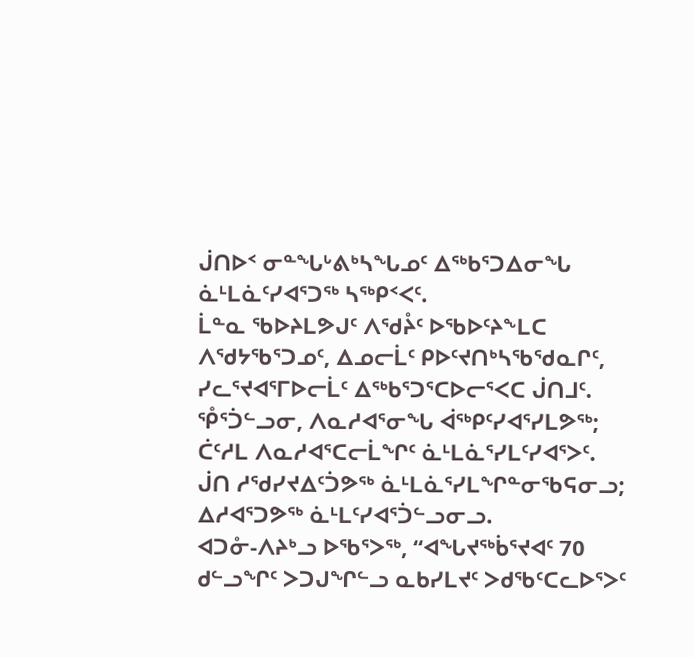ᒎᑎᐅᑉ ᓂᓐᖓᒡᕕᒃᓴᖓᓄᑦ ᐃᖅᑲᕐᑐᐃᓂᖓ ᓈᒻᒪᓈᑦᓯᐊᕐᑐᖅ ᓴᖅᑭᑉᐸᑦ.
ᒫᓐᓇ ᖃᐅᔨᒪᕗᒍᑦ ᐱᖁᔧᑦ ᐅᖃᐅᑦᔨᖕᒪᑕ ᐱᖁᔭᖃᕐᑐᓄᑦ, ᐃᓄᓕᒫᑦ ᑭᐅᑦᔪᑎᒃᓴᖃᖁᓇᒋᑦ, ᓯᓚᕐᔪᐊᕐᒥᐅᓕᒫᑦ ᐃᖅᑲᕐᑐᕐᑕᐅᓕᕐᐸᑕ ᒎᑎᒧᑦ.
ᕾᕐᑑᓪᓗᓂ, ᐱᓇᓱᐊᕐᓂᖓ ᐋᖅᑭᑦᓯᐊᕐᓯᒪᕗᖅ; ᑖᑦᓱᒪ ᐱᓇᓱᐊᕐᑕᓕᒫᖏᑦ ᓈᒻᒪᓈᕐᓯᒪᑦᓯᐊᕐᐳᑦ. ᒎᑎ ᓱᖁᓯᔪᐃᑦᑑᕗᖅ ᓈᒻᒪᓈᕐᓯᒪᖏᓐᓂᖃᕋᓂᓗ; ᐃᓱᐊᕐᑐᕗᖅ ᓈᒻᒪᑦᓯᐊᕐᑑᓪᓗᓂᓗ.
ᐊᑐᓁ-ᐱᔨᒃᓗ ᐅᖃᕐᐳᖅ, “ᐊᖓᔪᖅᑳᕐᔪᐊᑦ 70 ᑯᓪᓗᖏᑦ ᐳᑐᒍᖏᓪᓗ ᓇᑲᓯᒪᔪᑦ ᐳᑯᖃᑦᑕᓚᐅᕐᐳᑦ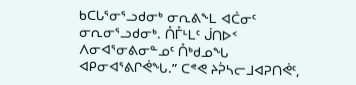ᑲᑕᒐᕐᓂᕐᓗᑯᓂᒃ ᓂᕆᕕᖕᒪ ᐊᑖᓂᑦ ᓂᕆᓂᕐᓗᑯᓂᒃ. ᑍᒤᒻᒪᑦ ᒎᑎᐅᑉ ᐱᓂᐊᕐᓂᕕᓂᓐᓄᑦ ᑍᒃᑯᓄᖓ ᐊᑭᓂᐊᕐᕕᒋᕚᖓ.” ᑕᕝᕙ ᔨᕉᓴᓕᒧᐊᕈᑎᕚᑦ,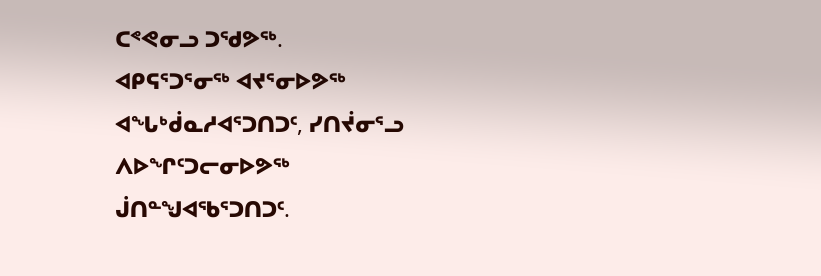ᑕᕝᕙᓂᓗ ᑐᖁᕗᖅ.
ᐊᑭᕋᕐᑐᕐᓂᖅ ᐊᔪᕐᓂᐅᕗᖅ ᐊᖓᒃᑰᓇᓱᐊᕐᑐᑎᑐᑦ, ᓯᑎᔫᓂᕐᓗ ᐱᐅᖏᑦᑐᓕᓂᐅᕗᖅ ᒎᑎᓐᖑᐊᖃᕐᑐᑎᑐᑦ.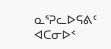ᓇᕐᕈᓚᐅᕋᕕᑦ ᐊᑕᓂᐅᑉ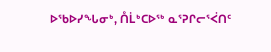ᐅᖃᐅᓯᖓᓂᒃ, ᑍᒫᒃᑕᐅᖅ ᓇᕐᕈᒋᓕᕐᐹᑎᑦ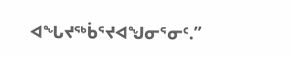ᐊᖓᔪᖅᑳᕐᔪᐊᖑᓂᕐᓂᑦ.”